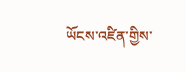ཡོངས་འཛིན་གྱིས་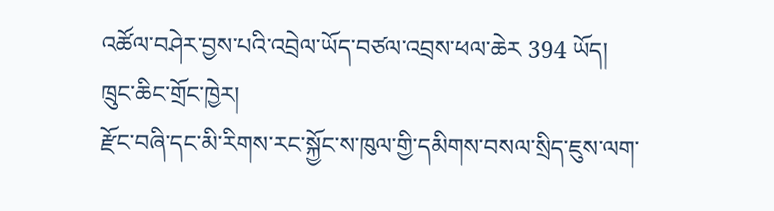འཚོལ་བཤེར་བྱས་པའི་འབྲེལ་ཡོད་བཙལ་འབྲས་ཕལ་ཆེར 394 ཡོད།
ཁྲུང་ཆིང་གྲོང་ཁྱེར།
རྫོང་བཞི་དང་མི་རིགས་རང་སྐྱོང་ས་ཁུལ་གྱི་དམིགས་བསལ་སྲིད་ཇུས་ལག་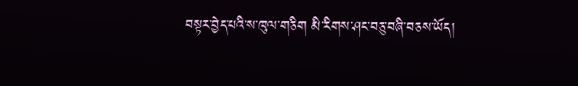བསྟར་བྱེད་པའི་ས་ཁུལ་གཅིག མི་རིགས་ཤང་བཅུ་བཞི་བཅས་ཡོད།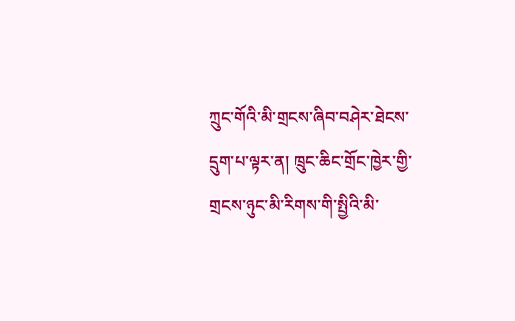ཀྲུང་གོའི་མི་གྲངས་ཞིབ་བཤེར་ཐེངས་དྲུག་པ་ལྟར་ན། ཁྲུང་ཆིང་གྲོང་ཁྱེར་གྱི་གྲངས་ཉུང་མི་རིགས་གི་སྤྱིའི་མི་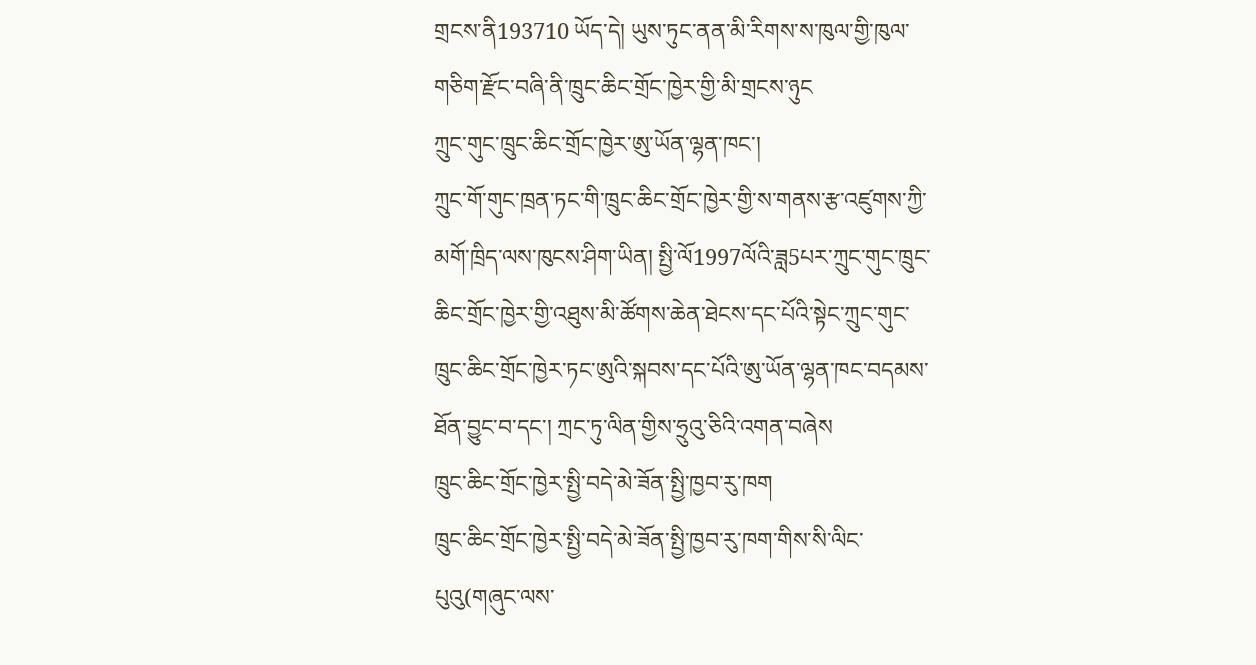གྲངས་ནི193710 ཡོད་དེ། ཡུས་ཏུང་ནན་མི་རིགས་ས་ཁུལ་གྱི་ཁུལ་གཅིག་རྫོང་བཞི་ནི་ཁྲུང་ཆིང་གྲོང་ཁྱེར་གྱི་མི་གྲངས་ཉུང
ཀྲུང་གུང་ཁྲུང་ཆིང་གྲོང་ཁྱེར་ཨུ་ཡོན་ལྷན་ཁང་།
ཀྲུང་གོ་གུང་ཁྲན་ཏང་གི་ཁྲུང་ཆིང་གྲོང་ཁྱེར་གྱི་ས་གནས་རྩ་འཛུགས་ཀྱི་མགོ་ཁྲིད་ལས་ཁུངས་ཤིག་ཡིན། སྤྱི་ལོ1997ལོའི་ཟླ5པར་ཀྲུང་གུང་ཁྲུང་ཆིང་གྲོང་ཁྱེར་གྱི་འཐུས་མི་ཚོགས་ཆེན་ཐེངས་དང་པོའི་སྟེང་ཀྲུང་གུང་ཁྲུང་ཆིང་གྲོང་ཁྱེར་ཏང་ཨུའི་སྐབས་དང་པོའི་ཨུ་ཡོན་ལྷན་ཁང་བདམས་ཐོན་བྱུང་བ་དང་། ཀྲང་ཏུ་ལིན་གྱིས་ཧྲུའུ་ཅིའི་འགན་བཞེས
ཁྲུང་ཆིང་གྲོང་ཁྱེར་སྤྱི་བདེ་མེ་ཟོན་སྤྱི་ཁྱབ་རུ་ཁག
ཁྲུང་ཆིང་གྲོང་ཁྱེར་སྤྱི་བདེ་མེ་ཟོན་སྤྱི་ཁྱབ་རུ་ཁག་གིས་སི་ལིང་པུའུ(གཞུང་ལས་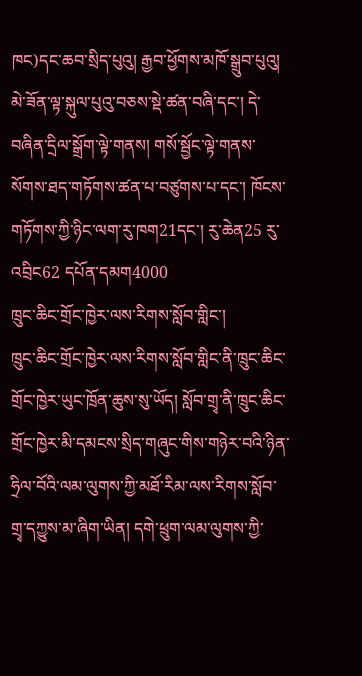ཁང)དང་ཆབ་སྲིད་པུའུ། རྒྱབ་ཕྱོགས་མཁོ་སྒྲུབ་པུའུ། མེ་ཟོན་ལྟ་སྐུལ་པུའུ་བཅས་སྡེ་ཚན་བཞི་དང་། དེ་བཞིན་དྲིལ་སྒྲོག་ལྟེ་གནས། གསོ་སྦྱོང་ལྟེ་གནས་སོགས་ཐད་གཏོགས་ཚན་པ་བཙུགས་པ་དང་། ཁོངས་གཏོགས་ཀྱི་ཉིང་ལག་རུ་ཁག21དང་། རུ་ཆེན25 རུ་འབྲིང62 དཔོན་དམག4000
ཁྲུང་ཆིང་གྲོང་ཁྱེར་ལས་རིགས་སློབ་གླིང་།
ཁྲུང་ཆིང་གྲོང་ཁྱེར་ལས་རིགས་སློབ་གླིང་ནི་ཁྲུང་ཆིང་གྲོང་ཁྱེར་ཡུང་ཁྲོན་ཆུས་སུ་ཡོད། སློབ་གྲྭ་ནི་ཁྲུང་ཆིང་གྲོང་ཁྱེར་མི་དམངས་སྲིད་གཞུང་གིས་གཉེར་བའི་ཉིན་ཧྲིལ་བོའི་ལམ་ལུགས་ཀྱི་མཐོ་རིམ་ལས་རིགས་སློབ་གྲྭ་དཀྱུས་མ་ཞིག་ཡིན། དགེ་ཕྲུག་ལམ་ལུགས་ཀྱི་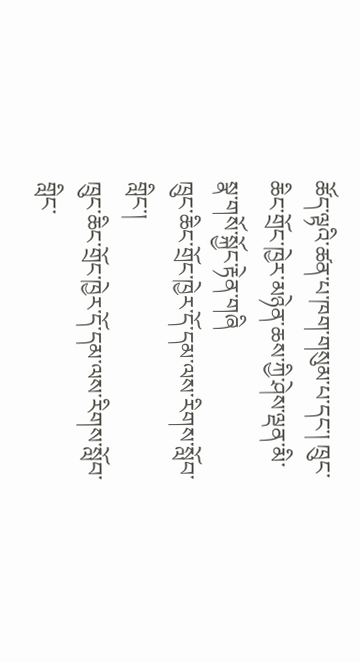ཚོད་ལྟའི་ཚན་པ་ཁག་གསུམ་པ་དང་། ཁྲུང་ཆིང་གྲོང་ཁྱེར་མཉེན་ཆས་ཀྱི་ཤེས་ལྡན་མི་སྣ་གསོ་སྐྱོང་རྟེན་གཞི
ཁྲུང་ཆིང་གྲོང་ཁྱེར་དོ་དམ་ལས་རིགས་སློབ་གླིང་།
ཁྲུང་ཆིང་གྲོང་ཁྱེར་དོ་དམ་ལས་རིགས་སློབ་གླིང་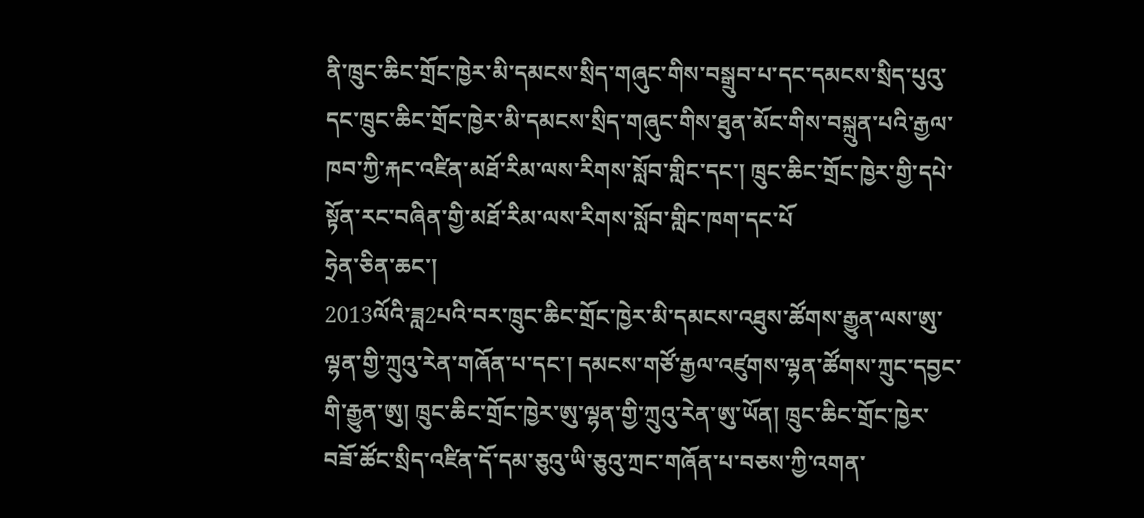ནི་ཁྲུང་ཆིང་གྲོང་ཁྱེར་མི་དམངས་སྲིད་གཞུང་གིས་བསྒྲུབ་པ་དང་དམངས་སྲིད་པུའུ་དང་ཁྲུང་ཆིང་གྲོང་ཁྱེར་མི་དམངས་སྲིད་གཞུང་གིས་ཐུན་མོང་གིས་བསྐྲུན་པའི་རྒྱལ་ཁབ་ཀྱི་རྐང་འཛིན་མཐོ་རིམ་ལས་རིགས་སློབ་གླིང་དང་། ཁྲུང་ཆིང་གྲོང་ཁྱེར་གྱི་དཔེ་སྟོན་རང་བཞིན་གྱི་མཐོ་རིམ་ལས་རིགས་སློབ་གླིང་ཁག་དང་པོ
ཧྲེན་ཅིན་ཆང་།
2013ལོའི་ཟླ2པའི་བར་ཁྲུང་ཆིང་གྲོང་ཁྱེར་མི་དམངས་འཐུས་ཚོགས་རྒྱུན་ལས་ཨུ་ལྷན་གྱི་ཀྲུའུ་རེན་གཞོན་པ་དང་། དམངས་གཙོ་རྒྱལ་འཛུགས་ལྷན་ཚོགས་ཀྲུང་དབྱང་གི་རྒྱུན་ཨུ། ཁྲུང་ཆིང་གྲོང་ཁྱེར་ཨུ་ལྷན་གྱི་ཀྲུའུ་རེན་ཨུ་ཡོན། ཁྲུང་ཆིང་གྲོང་ཁྱེར་བཟོ་ཚོང་སྲིད་འཛིན་དོ་དམ་ཅུའུ་ཡི་ཅུའུ་ཀྲང་གཞོན་པ་བཅས་ཀྱི་འགན་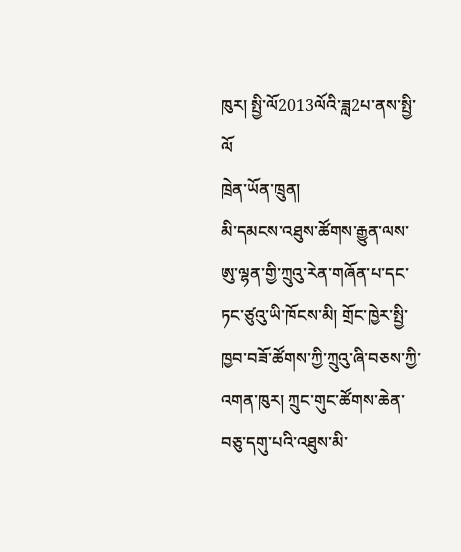ཁུར། སྤྱི་ལོ2013ལོའི་ཟླ2པ་ནས་སྤྱི་ལོ
ཁྲེན་ཡོན་ཁྲུན།
མི་དམངས་འཐུས་ཚོགས་རྒྱུན་ལས་ཨུ་ལྷན་གྱི་ཀྲུའུ་རེན་གཞོན་པ་དང་ཏང་ཙུའུ་ཡི་ཁོངས་མི། གྲོང་ཁྱེར་སྤྱི་ཁྱབ་བཟོ་ཚོགས་ཀྱི་ཀྲུའུ་ཞི་བཅས་ཀྱི་འགན་ཁུར། ཀྲུང་གུང་ཚོགས་ཆེན་བཅུ་དགུ་པའི་འཐུས་མི་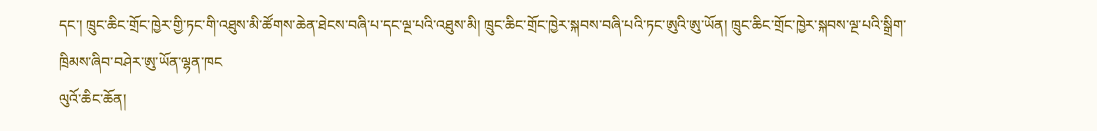དང་། ཁྲུང་ཆིང་གྲོང་ཁྱེར་གྱི་ཏང་གི་འཐུས་མི་ཚོགས་ཆེན་ཐེངས་བཞི་པ་དང་ལྔ་པའི་འཐུས་མི། ཁྲུང་ཆིང་གྲོང་ཁྱེར་སྐབས་བཞི་པའི་ཏང་ཨུའི་ཨུ་ཡོན། ཁྲུང་ཆིང་གྲོང་ཁྱེར་སྐབས་ལྔ་པའི་སྒྲིག་ཁྲིམས་ཞིབ་བཤེར་ཨུ་ཡོན་ལྷན་ཁང
ལུའོ་ཆིང་ཆོན།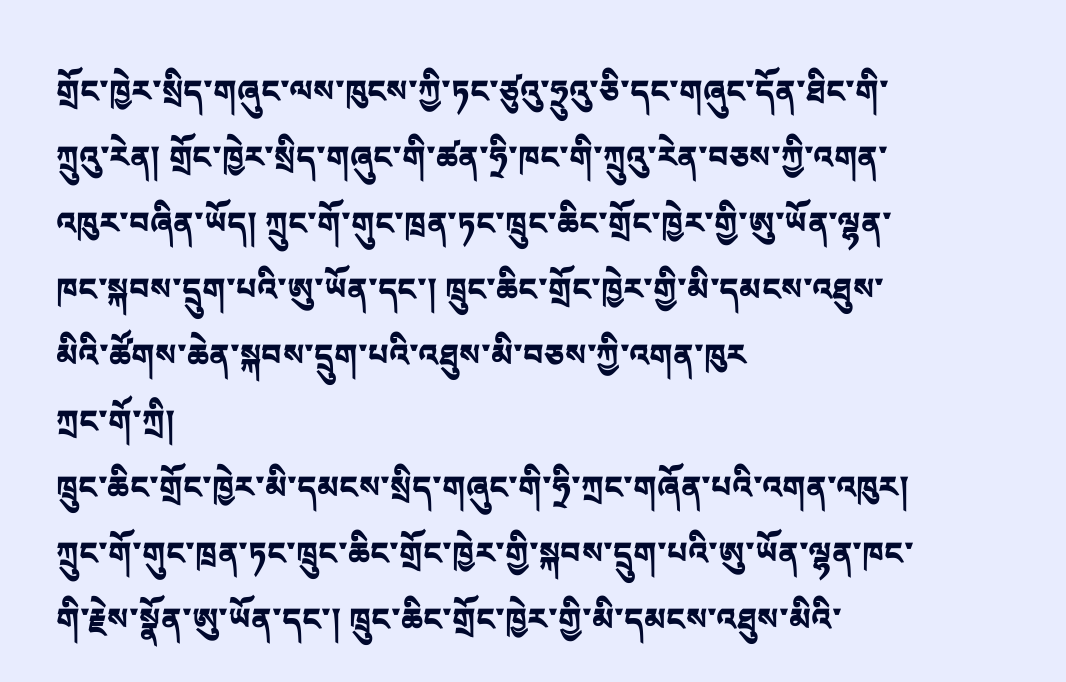གྲོང་ཁྱེར་སྲིད་གཞུང་ལས་ཁུངས་ཀྱི་ཏང་ཙུའུ་ཧྲུའུ་ཅི་དང་གཞུང་དོན་ཐིང་གི་ཀྲུའུ་རེན། གྲོང་ཁྱེར་སྲིད་གཞུང་གི་ཚན་ཧྲི་ཁང་གི་ཀྲུའུ་རེན་བཅས་ཀྱི་འགན་འཁུར་བཞིན་ཡོད། ཀྲུང་གོ་གུང་ཁྲན་ཏང་ཁྲུང་ཆིང་གྲོང་ཁྱེར་གྱི་ཨུ་ཡོན་ལྷན་ཁང་སྐབས་དྲུག་པའི་ཨུ་ཡོན་དང་། ཁྲུང་ཆིང་གྲོང་ཁྱེར་གྱི་མི་དམངས་འཐུས་མིའི་ཚོགས་ཆེན་སྐབས་དྲུག་པའི་འཐུས་མི་བཅས་ཀྱི་འགན་ཁུར
ཀྲང་གོ་ཀྲི།
ཁྲུང་ཆིང་གྲོང་ཁྱེར་མི་དམངས་སྲིད་གཞུང་གི་ཧྲི་ཀྲང་གཞོན་པའི་འགན་འཁུར། ཀྲུང་གོ་གུང་ཁྲན་ཏང་ཁྲུང་ཆིང་གྲོང་ཁྱེར་གྱི་སྐབས་དྲུག་པའི་ཨུ་ཡོན་ལྷན་ཁང་གི་རྗེས་སྣོན་ཨུ་ཡོན་དང་། ཁྲུང་ཆིང་གྲོང་ཁྱེར་གྱི་མི་དམངས་འཐུས་མིའི་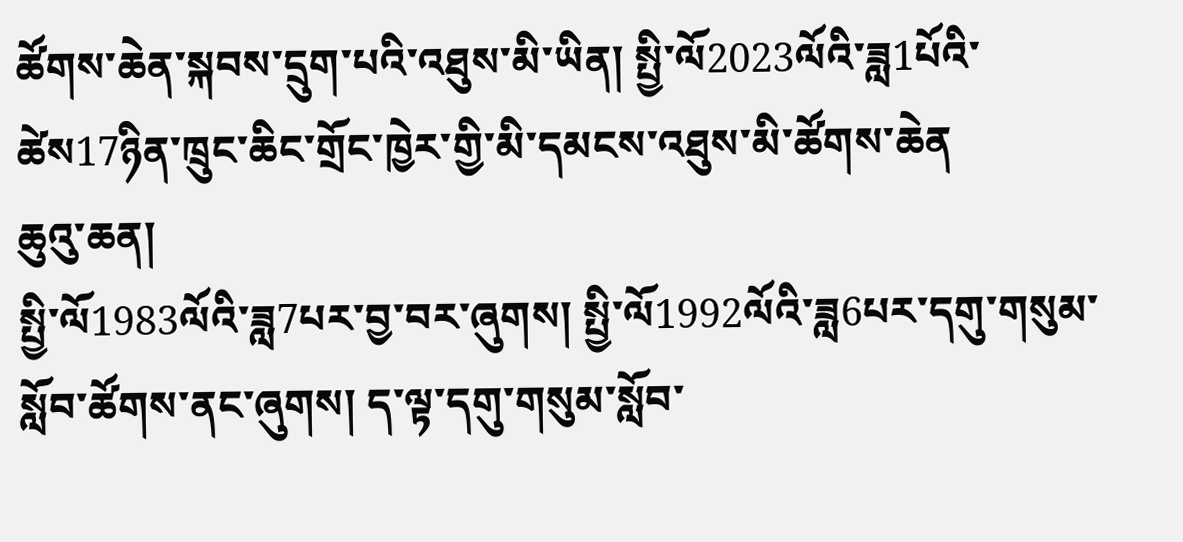ཚོགས་ཆེན་སྐབས་དྲུག་པའི་འཐུས་མི་ཡིན། སྤྱི་ལོ2023ལོའི་ཟླ1པོའི་ཚེས17ཉིན་ཁྲུང་ཆིང་གྲོང་ཁྱེར་གྱི་མི་དམངས་འཐུས་མི་ཚོགས་ཆེན
ཆུའུ་ཆན།
སྤྱི་ལོ1983ལོའི་ཟླ7པར་བྱ་བར་ཞུགས། སྤྱི་ལོ1992ལོའི་ཟླ6པར་དགུ་གསུམ་སློབ་ཚོགས་ནང་ཞུགས། ད་ལྟ་དགུ་གསུམ་སློབ་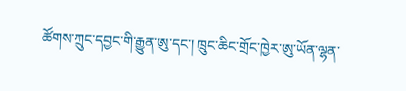ཚོགས་ཀྲུང་དབྱང་གི་རྒྱུན་ཨུ་དང་། ཁྲུང་ཆིང་གྲོང་ཁྱེར་ཨུ་ཡོན་ལྷན་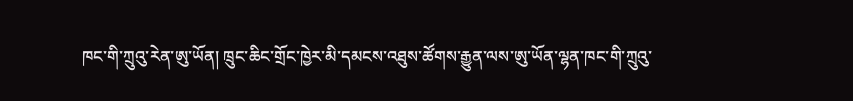ཁང་གི་ཀྲུའུ་རེན་ཨུ་ཡོན། ཁྲུང་ཆིང་གྲོང་ཁྱེར་མི་དམངས་འཐུས་ཚོགས་རྒྱུན་ལས་ཨུ་ཡོན་ལྷན་ཁང་གི་ཀྲུའུ་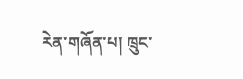རེན་གཞོན་པ། ཁྲུང་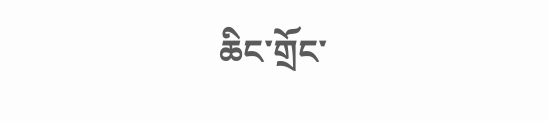ཆིང་གྲོང་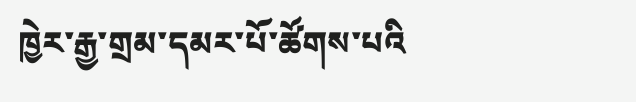ཁྱེར་རྒྱ་གྲམ་དམར་པོ་ཚོགས་པའི